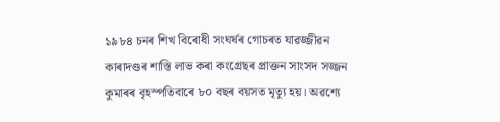১৯৮৪ চনৰ শিখ বিৰোধী সংঘৰ্ষৰ গোচৰত যাৱজ্জীৱন কাৰাদণ্ডৰ শাস্তি লাভ কৰা কংগ্ৰেছৰ প্ৰাক্তন সাংসদ সজ্জন কুমাৰৰ বৃহস্পতিবাৰে ৮০ বছৰ বয়সত মৃত্যু হয়। অৱশ্যে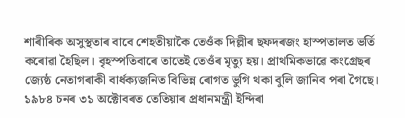শাৰীৰিক অসুস্থতাৰ বাবে শেহতীয়াকৈ তেওঁক দিল্লীৰ ছফদৰজং হাস্পতালত ভৰ্তি কৰোৱা হৈছিল। বৃহস্পতিবাৰে তাতেই তেওঁৰ মৃত্যু হয়। প্ৰাথমিকভাৱে কংগ্ৰেছৰ জ্যেষ্ঠ নেতাগৰাকী বাৰ্ধক্যজনিত বিভিন্ন ৰোগত ভুগি থকা বুলি জানিব পৰা গৈছে।
১৯৮৪ চনৰ ৩১ অক্টোবৰত তেতিয়াৰ প্ৰধানমন্ত্ৰী ইন্দিৰা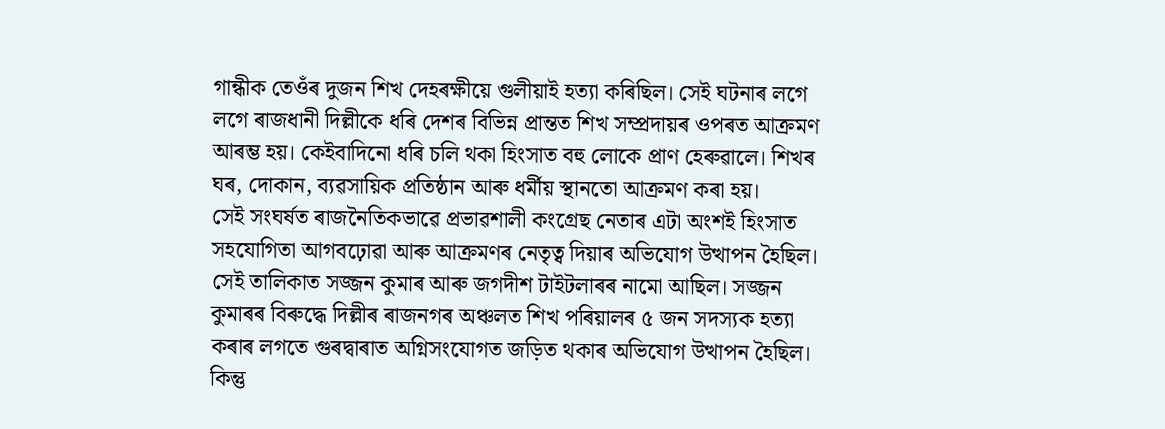গান্ধীক তেওঁৰ দুজন শিখ দেহৰক্ষীয়ে গুলীয়াই হত্যা কৰিছিল। সেই ঘটনাৰ লগে লগে ৰাজধানী দিল্লীকে ধৰি দেশৰ বিভিন্ন প্ৰান্তত শিখ সম্প্ৰদায়ৰ ওপৰত আক্ৰমণ আৰম্ভ হয়। কেইবাদিনো ধৰি চলি থকা হিংসাত বহু লোকে প্ৰাণ হেৰুৱালে। শিখৰ ঘৰ, দোকান, ব্যৱসায়িক প্ৰতিষ্ঠান আৰু ধৰ্মীয় স্থানতো আক্ৰমণ কৰা হয়।
সেই সংঘৰ্ষত ৰাজনৈতিকভাৱে প্ৰভাৱশালী কংগ্ৰেছ নেতাৰ এটা অংশই হিংসাত সহযোগিতা আগবঢ়োৱা আৰু আক্ৰমণৰ নেতৃত্ব দিয়াৰ অভিযোগ উত্থাপন হৈছিল। সেই তালিকাত সজ্জন কুমাৰ আৰু জগদীশ টাইটলাৰৰ নামো আছিল। সজ্জন কুমাৰৰ বিৰুদ্ধে দিল্লীৰ ৰাজনগৰ অঞ্চলত শিখ পৰিয়ালৰ ৫ জন সদস্যক হত্যা কৰাৰ লগতে গুৰদ্বাৰাত অগ্নিসংযোগত জড়িত থকাৰ অভিযোগ উত্থাপন হৈছিল।
কিন্তু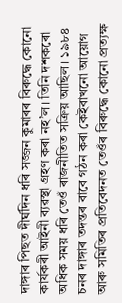দাঙ্গাৰ পিছত দীৰ্ঘদিন ধৰি সজ্জন কুমাৰৰ বিৰুদ্ধে কোনো কাৰ্যকৰী আইনী ব্যৱস্থা গ্ৰহণ কৰা নহ’ল। তিনি দশকৰো অধিক সময় ধৰি তেওঁ ৰাজনীতিত সক্ৰিয় আছিল। ১৯৮৪ চনৰ দাঙ্গাৰ তদন্তৰ বাবে গঠন কৰা কেইবাখনো আয়োগ আৰু সমিতিৰ প্ৰতিবেদনত তেওঁৰ বিৰুদ্ধে কোনো প্ৰত্যক্ষ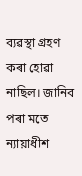ব্যৱস্থা গ্ৰহণ কৰা হোৱা নাছিল। জানিব পৰা মতে ন্যায়াধীশ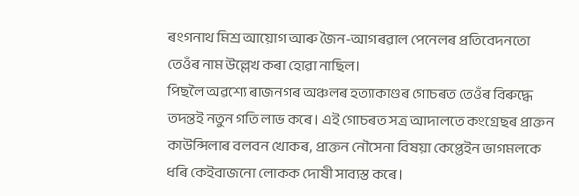ৰংগনাথ মিশ্ৰ আয়োগ আৰু জৈন-আগৰৱাল পেনেলৰ প্ৰতিবেদনতো তেওঁৰ নাম উল্লেখ কৰা হোৱা নাছিল।
পিছলৈ অৱশ্যে ৰাজনগৰ অঞ্চলৰ হত্যাকাণ্ডৰ গোচৰত তেওঁৰ বিৰুদ্ধে তদন্তই নতুন গতি লাভ কৰে। এই গোচৰত সত্ৰ আদালতে কংগ্ৰেছৰ প্ৰাক্তন কাউন্সিলাৰ বলবন খোকৰ, প্ৰাক্তন নৌসেনা বিষয়া কেপ্তেইন ভাগমলকে ধৰি কেইবাজনো লোকক দোষী সাব্যস্ত কৰে।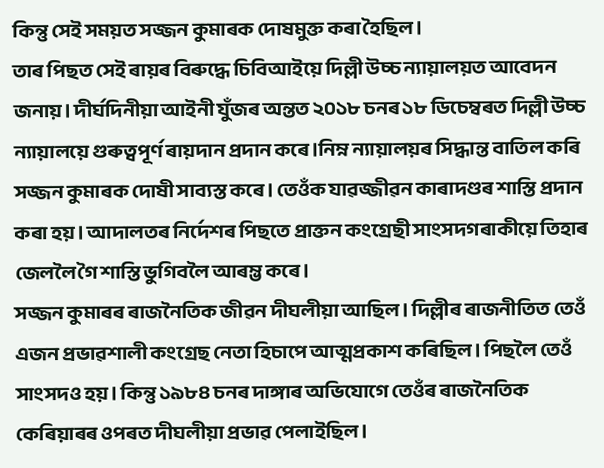কিন্তু সেই সময়ত সজ্জন কুমাৰক দোষমুক্ত কৰা হৈছিল।
তাৰ পিছত সেই ৰায়ৰ বিৰুদ্ধে চিবিআইয়ে দিল্লী উচ্চ ন্যায়ালয়ত আবেদন জনায়। দীৰ্ঘদিনীয়া আইনী যুঁজৰ অন্তত ২০১৮ চনৰ ১৮ ডিচেম্বৰত দিল্লী উচ্চ ন্যায়ালয়ে গুৰুত্বপূৰ্ণ ৰায়দান প্ৰদান কৰে।নিম্ন ন্যায়ালয়ৰ সিদ্ধান্ত বাতিল কৰি সজ্জন কুমাৰক দোষী সাব্যস্ত কৰে। তেওঁক যাৱজ্জীৱন কাৰাদণ্ডৰ শাস্তি প্ৰদান কৰা হয়। আদালতৰ নিৰ্দেশৰ পিছতে প্ৰাক্তন কংগ্ৰেছী সাংসদগৰাকীয়ে তিহাৰ জেললৈ গৈ শাস্তি ভুগিবলৈ আৰম্ভ কৰে।
সজ্জন কুমাৰৰ ৰাজনৈতিক জীৱন দীঘলীয়া আছিল। দিল্লীৰ ৰাজনীতিত তেওঁ এজন প্ৰভাৱশালী কংগ্ৰেছ নেতা হিচাপে আত্মপ্ৰকাশ কৰিছিল। পিছলৈ তেওঁ সাংসদও হয়। কিন্তু ১৯৮৪ চনৰ দাঙ্গাৰ অভিযোগে তেওঁৰ ৰাজনৈতিক কেৰিয়াৰৰ ওপৰত দীঘলীয়া প্ৰভাৱ পেলাইছিল।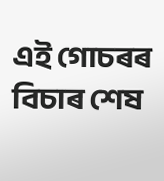এই গোচৰৰ বিচাৰ শেষ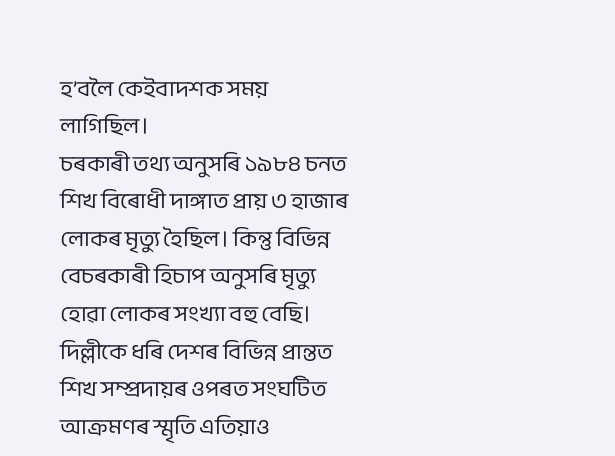হ’বলৈ কেইবাদশক সময় লাগিছিল।
চৰকাৰী তথ্য অনুসৰি ১৯৮৪ চনত শিখ বিৰোধী দাঙ্গাত প্ৰায় ৩ হাজাৰ লোকৰ মৃত্যু হৈছিল। কিন্তু বিভিন্ন বেচৰকাৰী হিচাপ অনুসৰি মৃত্যু হোৱা লোকৰ সংখ্যা বহু বেছি। দিল্লীকে ধৰি দেশৰ বিভিন্ন প্ৰান্তত শিখ সম্প্ৰদায়ৰ ওপৰত সংঘটিত আক্ৰমণৰ স্মৃতি এতিয়াও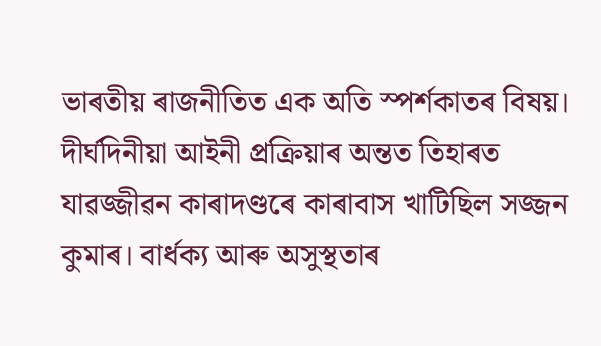ভাৰতীয় ৰাজনীতিত এক অতি স্পৰ্শকাতৰ বিষয়।
দীৰ্ঘদিনীয়া আইনী প্ৰক্ৰিয়াৰ অন্তত তিহাৰত যাৱজ্জীৱন কাৰাদণ্ডৰে কাৰাবাস খাটিছিল সজ্জন কুমাৰ। বাৰ্ধক্য আৰু অসুস্থতাৰ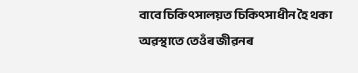বাবে চিকিৎসালয়ত চিকিৎসাধীন হৈ থকা অৱস্থাতে তেওঁৰ জীৱনৰ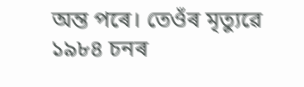অন্ত পৰে। তেওঁৰ মৃত্যুৱে ১৯৮৪ চনৰ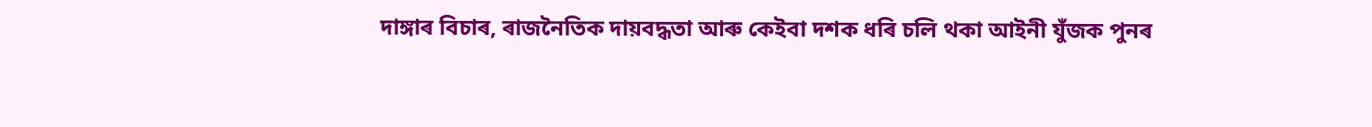দাঙ্গাৰ বিচাৰ, ৰাজনৈতিক দায়বদ্ধতা আৰু কেইবা দশক ধৰি চলি থকা আইনী যুঁজক পুনৰ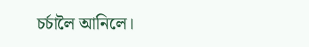চৰ্চালৈ আনিলে।